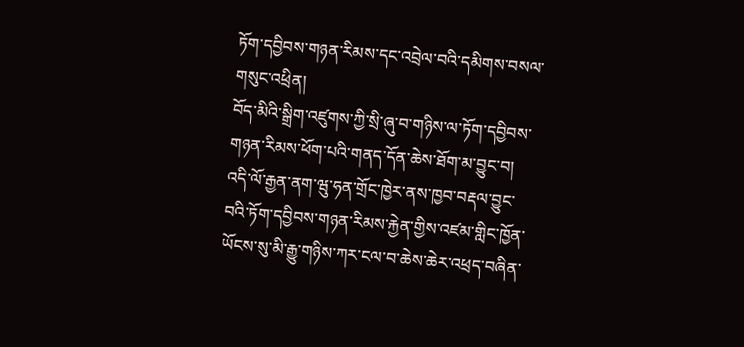ཏོག་དབྱིབས་གཉན་རིམས་དང་འབྲེལ་བའི་དམིགས་བསལ་གསུང་འཕྲིན།
བོད་མིའི་སྒྲིག་འཛུགས་ཀྱི་སྲི་ཞུ་བ་གཉིས་ལ་ཏོག་དབྱིབས་གཉན་རིམས་ཕོག་པའི་གནད་དོན་ཆེས་ཐོག་མ་བྱུང་བ།
འདི་ལོ་རྒྱན་ནག་ཝུ་ཧན་གྲོང་ཁྱེར་ནས་ཁྱབ་བརྡལ་བྱུང་བའི་ཏོག་དབྱིབས་གཉན་རིམས་རྐྱེན་གྱིས་འཛམ་གླིང་ཁྱོན་ཡོངས་སུ་མི་རྒྱུ་གཉིས་ཀར་ངལ་བ་ཆེས་ཆེར་འཕྲད་བཞིན་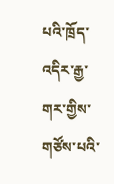པའི་ཁྲོད་འདིར་རྒྱ་གར་གྱིས་གཙོས་པའི་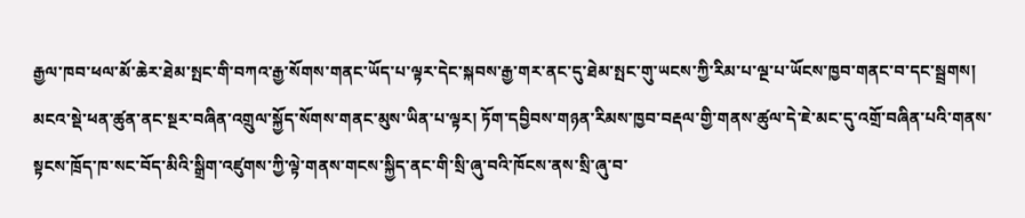རྒྱལ་ཁབ་ཕལ་མོ་ཆེར་ཐེམ་སྤང་གི་བཀའ་རྒྱ་སོགས་གནང་ཡོད་པ་ལྟར་དེང་སྐབས་རྒྱ་གར་ནང་དུ་ཐེམ་སྤང་གུ་ཡངས་ཀྱི་རིམ་པ་ལྔ་པ་ཡོངས་ཁྱབ་གནང་བ་དང་སྦྲགས། མངའ་སྡེ་ཕན་ཚུན་ནང་སྔར་བཞིན་འགྲུལ་སྐྱོད་སོགས་གནང་མུས་ཡིན་པ་ལྟར། ཏོག་དབྱིབས་གཉན་རིམས་ཁྱབ་བརྡལ་གྱི་གནས་ཚུལ་དེ་ཇེ་མང་དུ་འགྲོ་བཞིན་པའི་གནས་སྟངས་ཁྲོད་ཁ་སང་བོད་མིའི་སྒྲིག་འཛུགས་ཀྱི་ལྟེ་གནས་གངས་སྐྱིད་ནང་གི་སྲི་ཞུ་བའི་ཁོངས་ནས་སྲི་ཞུ་བ་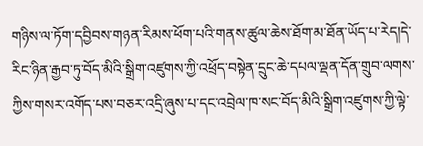གཉིས་ལ་ཏོག་དབྱིབས་གཉན་རིམས་ཕོག་པའི་གནས་ཚུལ་ཆེས་ཐོག་མ་ཐོན་ཡོད་པ་རེད།དེ་རིང་ཉིན་རྒྱབ་ཏུ་བོད་མིའི་སྒྲིག་འཛུགས་ཀྱི་འཕྲོད་བསྟེན་དྲུང་ཆེ་དཔལ་ལྡན་དོན་གྲུབ་ལགས་ཀྱིས་གསར་འགོད་པས་བཅར་འདྲི་ཞུས་པ་དང་འབྲེལ་ཁ་སང་བོད་མིའི་སྒྲིག་འཛུགས་ཀྱི་ལྟེ་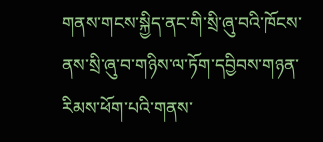གནས་གངས་སྐྱིད་ནང་གི་སྲི་ཞུ་བའི་ཁོངས་ནས་སྲི་ཞུ་བ་གཉིས་ལ་ཏོག་དབྱིབས་གཉན་རིམས་ཕོག་པའི་གནས་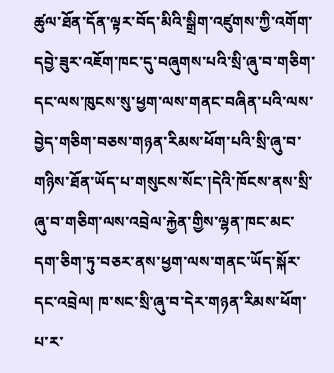ཚུལ་ཐོན་དོན་ལྟར་བོད་མིའི་སྒྲིག་འཛུགས་ཀྱི་འགོག་དབྱེ་ཟུར་འཇོག་ཁང་དུ་བཞུགས་པའི་སྲི་ཞུ་བ་གཅིག་དང་ལས་ཁུངས་སུ་ཕྱག་ལས་གནང་བཞིན་པའི་ལས་བྱེད་གཅིག་བཅས་གཉན་རིམས་ཕོག་པའི་སྲི་ཞུ་བ་གཉིས་ཐོན་ཡོད་པ་གསུངས་སོང་།དེའི་ཁོངས་ནས་སྲི་ཞུ་བ་གཅིག་ལས་འབྲེལ་རྐྱེན་གྱིས་ལྷན་ཁང་མང་དག་ཅིག་ཏུ་བཅར་ནས་ཕྱག་ལས་གནང་ཡོད་སྐོར་དང་འབྲེལ། ཁ་སང་སྲི་ཞུ་བ་དེར་གཉན་རིམས་ཕོག་པ་ར་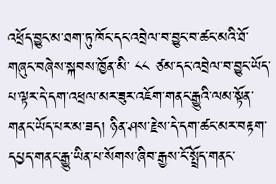འཕྲོད་བྱུང་མ་ཐག་ཏུ་ཁོང་དང་འབྲེལ་བ་བྱུང་བ་ཚང་མའི་ཐོ་གཞུང་བཞེས་སྐབས་ཁྱོན་མི་ ༨༨ ཙམ་དང་འབྲེལ་བ་བྱུང་ཡོད་པ་ལྟར་དེ་དག་འཕྲལ་མར་ཟུར་འཇོག་གནང་རྒྱུའི་ལམ་སྟོན་གནང་ཡོད་པར་མ་ཟད། ཉིན་ཤས་རྗེས་དེ་དག་ཚང་མར་བརྟག་དཔྱད་གནང་རྒྱུ་ཡིན་པ་སོགས་ཞིབ་རྒྱས་ངོ་སྤྲོད་གནང་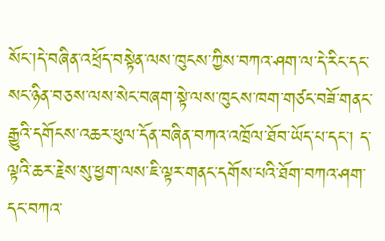སོང་།དེ་བཞིན་འཕྲོད་བསྟེན་ལས་ཁུངས་ཀྱིས་བཀའ་ཤག་ལ་དེ་རིང་དང་སང་ཉིན་བཅས་ལས་སེང་བཞག་སྟེ་ལས་ཁུངས་ཁག་གཙང་བཟོ་གནང་རྒྱུའི་དགོངས་འཆར་ཕུལ་དོན་བཞིན་བཀའ་འཁྲོལ་ཐོབ་ཡོད་པ་དང་། ད་ལྟའི་ཆར་རྗེས་སུ་ཕྱག་ལས་ཇི་ལྟར་གནང་དགོས་པའི་ཐོག་བཀའ་ཤག་དང་བཀའ་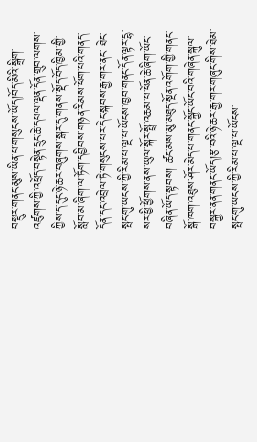བསྡུར་གནང་མུས་ཡིན་པ་གསུངས་ཡོད།བོད་མིའི་སྒྲིག་འཛུགས་ཀྱི་འཕྲོད་བསྟེན་དྲུང་ཆེ་དཔལ་ལྡན་དོན་གྲུབ་ལགས་ཀྱིས་ད་དུང་ཉེ་ཆར་བཞུགས་སྒར་དུ་གནས་སྡོད་བོད་ཁྱིམ་གྱི་སློབ་མ་ཞིག་ལ་ཏོག་དབྱིབས་གཉན་རིམས་ཕོག་པའི་གནད་དོན་དང་འབྲེལ་ཏེ་གསུངས་པར་དེང་སྐབས་རྒྱ་གར་ནང་ ཐེང་སྤང་གུ་ཡངས་ཀྱི་རིམ་པ་ལྔ་པ་ཡོངས་ཁྱབ་གནང་དོན་ལྟར་དྷ་སར་ཕྱི་ཕྱོགས་ནས་ཡུལ་སྐོར་སྤྲོ་འཆམ་པ་ཕོན་ཆེ་ཞིག་ཡོང་བཞིན་ཡོད་སྟབས། ཚང་མས་མུ་མཐུད་སྔོན་འགོག་གྱི་གནང་སྒོ་ཁག་འཐུས་ཤོར་མེད་པ་གནང་སྐྱོང་ཡོང་བའི་གཞེན་སྐུལ་བསྐྱར་ནན་གནང་ཡོད།རྩ་བའི་ཉེ་ཆར་རྒྱ་གར་གཞུང་གིས་ཐེམ་སྤང་གུ་ཡངས་ཀྱི་རིམ་པ་ལྔ་པ་ཡོངས་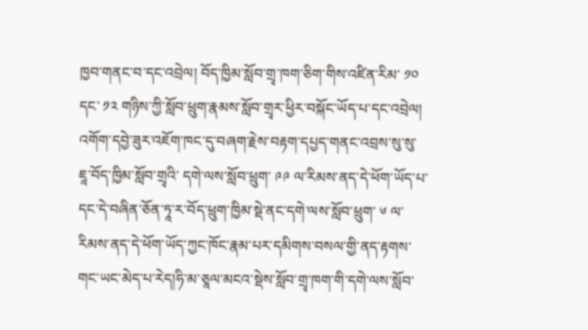ཁྱབ་གནང་བ་དང་འབྲེལ། བོད་ཁྱིམ་སློབ་གྲྭ་ཁག་ཅིག་གིས་འཛིན་རིམ་ ༡༠ དང་ ༡༢ གཉིས་ཀྱི་སློབ་ཕྲུག་རྣམས་སློབ་གྲྭར་ཕྱིར་བསྐོང་ཡོད་པ་དང་འབྲེལ། འགོག་དབྱེ་ཟུར་འཇོག་ཁང་དུ་བཞག་རྗེས་བརྟག་དཔྱད་གནང་འབྲས་སུ་སུ་ཇཱ་བོད་ཁྱིམ་སློབ་གྲྭའི་ དགེ་ལས་སློབ་ཕྲུག་ ༩༩ ལ་རིམས་ནད་དེ་ཕོག་ཡོད་པ་དང་དེ་བཞིན་ཅོན་ཏཱ་ར་བོད་ཕྲུག་ཁྱིམ་སྡེ་ནང་དགེ་ལས་སློབ་ཕྲུག་ ༦ ལ་རིམས་ནད་དེ་ཕོག་ཡོད་ཀྱང་ཁོང་རྣམ་པར་དམིགས་བསལ་གྱི་ནད་རྟགས་གང་ཡང་མེད་པ་རེད།ཧི་མ་ཅཱལ་མངའ་སྡེས་སློབ་གྲྭ་ཁག་གི་དགེ་ལས་སློབ་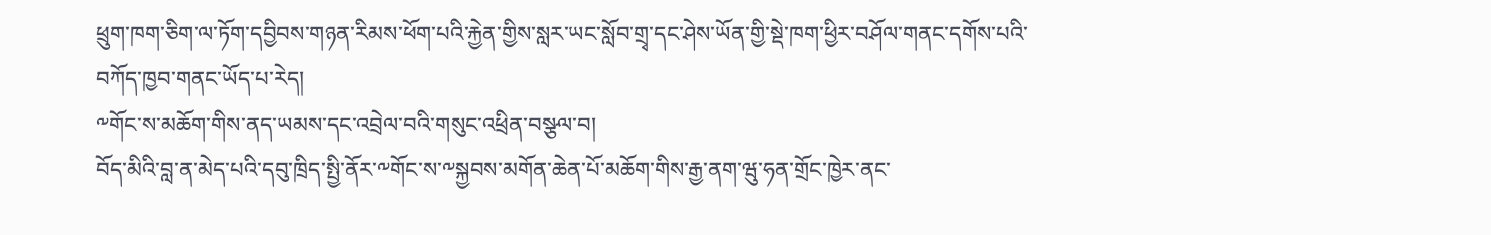ཕྲུག་ཁག་ཅིག་ལ་ཏོག་དབྱིབས་གཉན་རིམས་ཕོག་པའི་རྐྱེན་གྱིས་སླར་ཡང་སློབ་གྲྭ་དང་ཤེས་ཡོན་གྱི་སྡེ་ཁག་ཕྱིར་བཤོལ་གནང་དགོས་པའི་བཀོད་ཁྱབ་གནང་ཡོད་པ་རེད།
༸གོང་ས་མཆོག་གིས་ནད་ཡམས་དང་འབྲེལ་བའི་གསུང་འཕྲིན་བསྩལ་བ།
བོད་མིའི་བླ་ན་མེད་པའི་དབུ་ཁྲིད་སྤྱི་ནོར་༸གོང་ས་༸སྐྱབས་མགོན་ཆེན་པོ་མཆོག་གིས་རྒྱ་ནག་ཝུ་ཧན་གྲོང་ཁྱེར་ནང་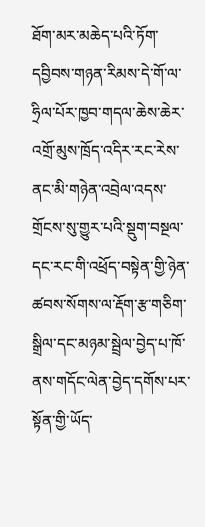ཐོག་མར་མཆེད་པའི་ཏོག་དབྱིབས་གཉན་རིམས་དེ་གོ་ལ་ཧྲིལ་པོར་ཁྱབ་གདལ་ཆེས་ཆེར་འགྲོ་མུས་ཁྲོད་འདིར་རང་རེས་ནང་མི་གཉེན་འབྲེལ་འདས་གྲོངས་སུ་གྱུར་པའི་སྡུག་བསྔལ་དང་རང་གི་འཕྲོད་བསྟེན་གྱི་ཉེན་ཚབས་སོགས་ལ་རྡོག་རྩ་གཅིག་སྒྲིལ་དང་མཉམ་སྦྲེལ་བྱེད་པ་ཁོ་ནས་གདོང་ལེན་བྱེད་དགོས་པར་སྟོན་གྱི་ཡོད་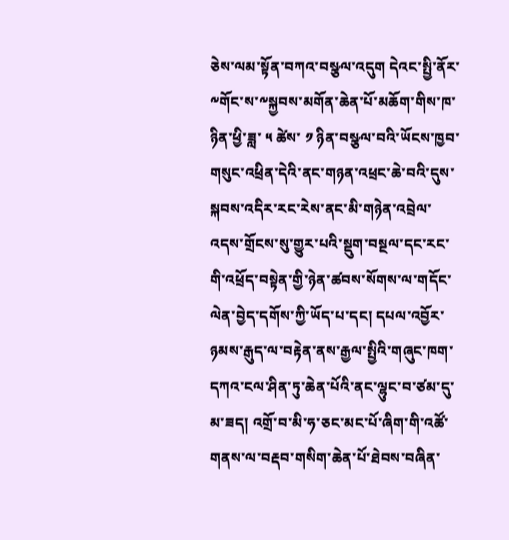ཅེས་ལམ་སྟོན་བཀའ་བསྩལ་འདུག དེའང་སྤྱི་ནོར་༸གོང་ས་༸སྐྱབས་མགོན་ཆེན་པོ་མཆོག་གིས་ཁ་ཉིན་ཕྱི་ཟླ་ ༥ ཚེས་ ༡ ཉིན་བསྩལ་བའི་ཡོངས་ཁྱབ་གསུང་འཕྲིན་དེའི་ནང་གཉན་འཕྲང་ཆེ་བའི་དུས་སྐབས་འདིར་རང་རེས་ནང་མི་གཉེན་འབྲེལ་འདས་གྲོངས་སུ་གྱུར་པའི་སྡུག་བསྔལ་དང་རང་གི་འཕྲོད་བསྟེན་གྱི་ཉེན་ཚབས་སོགས་ལ་གདོང་ལེན་བྱེད་དགོས་ཀྱི་ཡོད་པ་དང། དཔལ་འབྱོར་ཉམས་རྒུད་ལ་བརྟེན་ནས་རྒྱལ་སྤྱིའི་གཞུང་ཁག་དཀའ་ངལ་ཤིན་ཏུ་ཆེན་པོའི་ནང་ལྷུང་བ་ཙམ་དུ་མ་ཟད། འགྲོ་བ་མི་ཧ་ཅང་མང་པོ་ཞིག་གི་འཚོ་གནས་ལ་བརྡབ་གསིག་ཆེན་པོ་ཐེབས་བཞིན་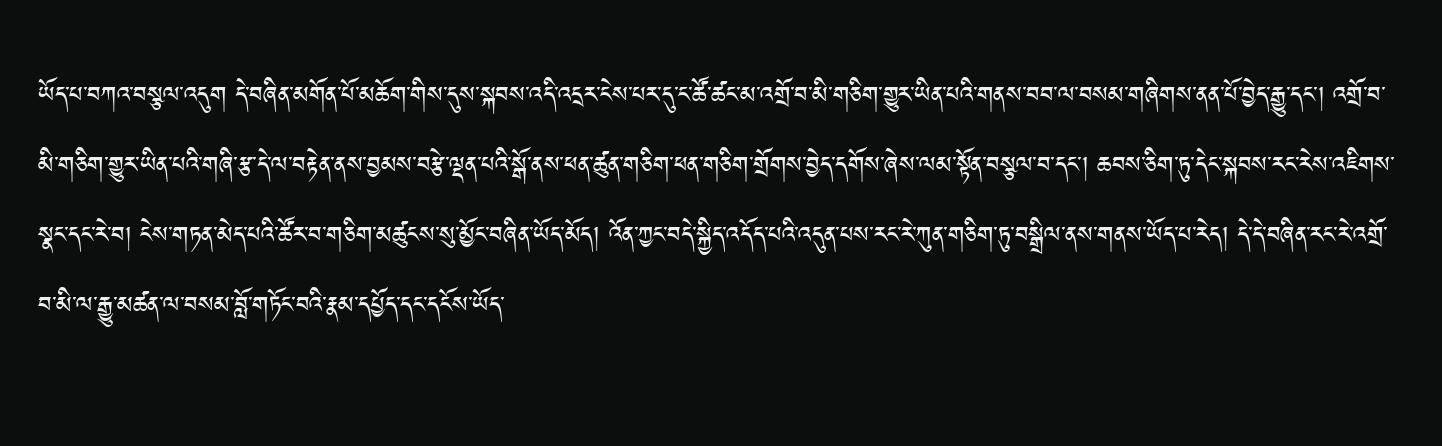ཡོད་པ་བཀའ་བསྩལ་འདུག དེ་བཞིན་མགོན་པོ་མཆོག་གིས་དུས་སྐབས་འདི་འདྲར་ངེས་པར་དུ་ང་ཚོ་ཚང་མ་འགྲོ་བ་མི་གཅིག་གྱུར་ཡིན་པའི་གནས་བབ་ལ་བསམ་གཞིགས་ནན་པོ་བྱེད་རྒྱུ་དང་། འགྲོ་བ་མི་གཅིག་གྱུར་ཡིན་པའི་གཞི་རྩ་དེ་ལ་བརྟེན་ནས་བྱམས་བརྩེ་ལྡན་པའི་སྒོ་ནས་ཕན་ཚུན་གཅིག་ཕན་གཅིག་གྲོགས་བྱེད་དགོས་ཞེས་ལམ་སྟོན་བསྩལ་བ་དང་། ཆབས་ཅིག་ཏུ་དེང་སྐབས་རང་རེས་འཇིགས་སྣང་དང་རེ་བ། ངེས་གཏན་མེད་པའི་ཚོར་བ་གཅིག་མཚུངས་སུ་མྱོང་བཞིན་ཡོད་མོད། འོན་ཀྱང་བདེ་སྐྱིད་འདོད་པའི་འདུན་པས་རང་རེ་ཀུན་གཅིག་ཏུ་བསྒྲིལ་ནས་གནས་ཡོད་པ་རེད། དེ་དེ་བཞིན་རང་རེ་འགྲོ་བ་མི་ལ་རྒྱུ་མཚན་ལ་བསམ་བློ་གཏོང་བའི་རྣམ་དཔྱོད་དང་དངོས་ཡོད་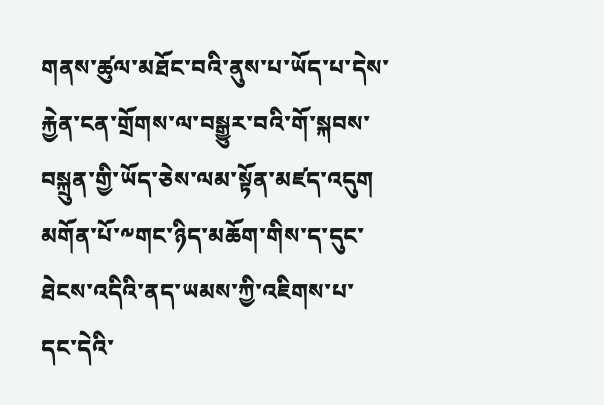གནས་ཚུལ་མཐོང་བའི་ནུས་པ་ཡོད་པ་དེས་རྐྱེན་ངན་གྲོགས་ལ་བསྒྱུར་བའི་གོ་སྐབས་བསྐྲུན་གྱི་ཡོད་ཅེས་ལམ་སྟོན་མཛད་འདུག མགོན་པོ་༸གང་ཉིད་མཆོག་གིས་ད་དུང་ཐེངས་འདིའི་ནད་ཡམས་ཀྱི་འཇིགས་པ་དང་དེའི་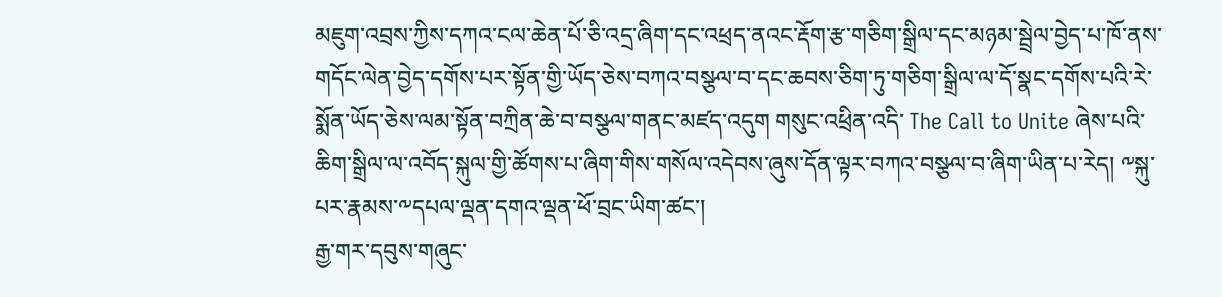མཇུག་འབྲས་ཀྱིས་དཀའ་ངལ་ཆེན་པོ་ཅི་འདྲ་ཞིག་དང་འཕྲད་ནའང་རྡོག་རྩ་གཅིག་སྒྲིལ་དང་མཉམ་སྦྲེལ་བྱེད་པ་ཁོ་ནས་གདོང་ལེན་བྱེད་དགོས་པར་སྟོན་གྱི་ཡོད་ཅེས་བཀའ་བསྩལ་བ་དང་ཆབས་ཅིག་ཏུ་གཅིག་སྒྲིལ་ལ་དོ་སྣང་དགོས་པའི་རེ་སྨོན་ཡོད་ཅེས་ལམ་སྟོན་བཀྲིན་ཆེ་བ་བསྩལ་གནང་མཛད་འདུག གསུང་འཕྲིན་འདི་ The Call to Unite ཞེས་པའི་ཆིག་སྒྲིལ་ལ་འབོད་སྐུལ་གྱི་ཚོགས་པ་ཞིག་གིས་གསོལ་འདེབས་ཞུས་དོན་ལྟར་བཀའ་བསྩལ་བ་ཞིག་ཡིན་པ་རེད། ༸སྐུ་པར་རྣམས་༸དཔལ་ལྡན་དགའ་ལྡན་ཕོ་བྲང་ཡིག་ཚང་།
རྒྱ་གར་དབུས་གཞུང་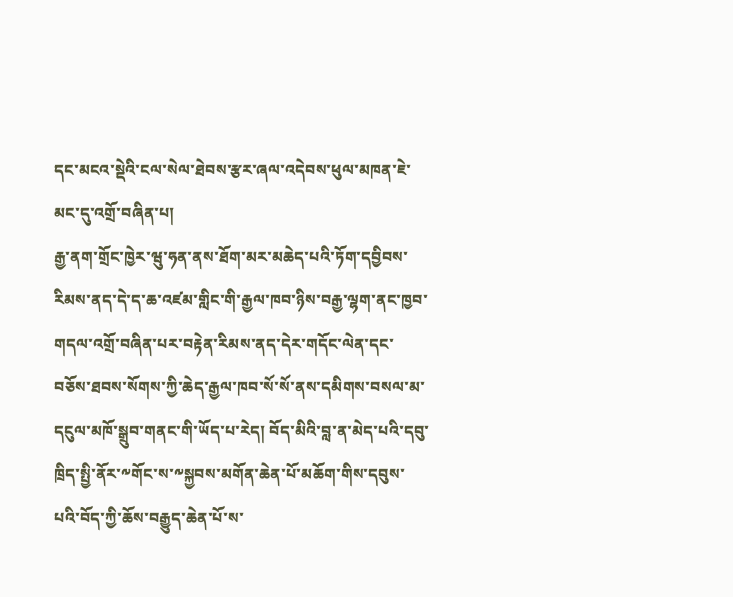དང་མངའ་སྡེའི་ངལ་སེལ་ཐེབས་རྩར་ཞལ་འདེབས་ཕུལ་མཁན་ཇེ་མང་དུ་འགྲོ་བཞིན་པ།
རྒྱ་ནག་གྲོང་ཁྱེར་ཝུ་ཧན་ནས་ཐོག་མར་མཆེད་པའི་ཏོག་དབྱིབས་རིམས་ནད་དེ་ད་ཆ་འཛམ་གླིང་གི་རྒྱལ་ཁབ་ཉིས་བརྒྱ་ལྷག་ནང་ཁྱབ་གདལ་འགྲོ་བཞིན་པར་བརྟེན་རིམས་ནད་དེར་གདོང་ལེན་དང་བཅོས་ཐབས་སོགས་ཀྱི་ཆེད་རྒྱལ་ཁབ་སོ་སོ་ནས་དམིགས་བསལ་མ་དངུལ་མཁོ་སྒྲུབ་གནང་གི་ཡོད་པ་རེད། བོད་མིའི་བླ་ན་མེད་པའི་དབུ་ཁྲིད་སྤྱི་ནོར་༸གོང་ས་༸སྐྱབས་མགོན་ཆེན་པོ་མཆོག་གིས་དབུས་པའི་བོད་ཀྱི་ཆོས་བརྒྱུད་ཆེན་པོ་ས་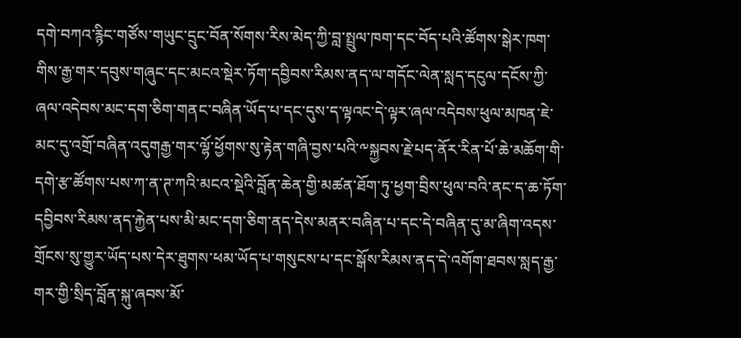དགེ་བཀའ་རྙིང་གཙོས་གཡུང་དྲུང་བོན་སོགས་རིས་མེད་ཀྱི་བླ་སྤྲུལ་ཁག་དང་བོད་པའི་ཚོགས་སྒེར་ཁག་གིས་རྒྱ་གར་དབུས་གཞུང་དང་མངའ་སྡེར་ཏོག་དབྱིབས་རིམས་ནད་ལ་གདོང་ལེན་སླད་དངུལ་དངོས་ཀྱི་ཞལ་འདེབས་མང་དག་ཅིག་གནང་བཞིན་ཡོད་པ་དང་དུས་ད་ལྟའང་དེ་ལྟར་ཞལ་འདེབས་ཕུལ་མཁན་ཇེ་མང་དུ་འགྲོ་བཞིན་འདུགརྒྱ་གར་ལྷོ་ཕྱོགས་སུ་རྟེན་གཞི་བྱས་པའི་༸སྐྱབས་རྗེ་པད་ནོར་རིན་པོ་ཆེ་མཆོག་གི་དགེ་རྩ་ཚོགས་པས་ཀ་ན་ཊ་ཀའི་མངའ་སྡེའི་བློན་ཆེན་གྱི་མཚན་ཐོག་ཏུ་ཕྱག་བྲིས་ཕུལ་བའི་ནང་ད་ཆ་ཏོག་དབྱིབས་རིམས་ནད་རྐྱེན་པས་མི་མང་དག་ཅིག་ནད་དེས་མནར་བཞིན་པ་དང་དེ་བཞིན་དུ་མ་ཞིག་འདས་གྲོངས་སུ་གྱུར་ཡོད་པས་དེར་ཐུགས་ཕམ་ཡོད་པ་གསུངས་པ་དང་སྒོས་རིམས་ནད་དེ་འགོག་ཐབས་སླད་རྒྱ་གར་གྱི་སྲིད་བློན་སྐུ་ཞབས་མོ་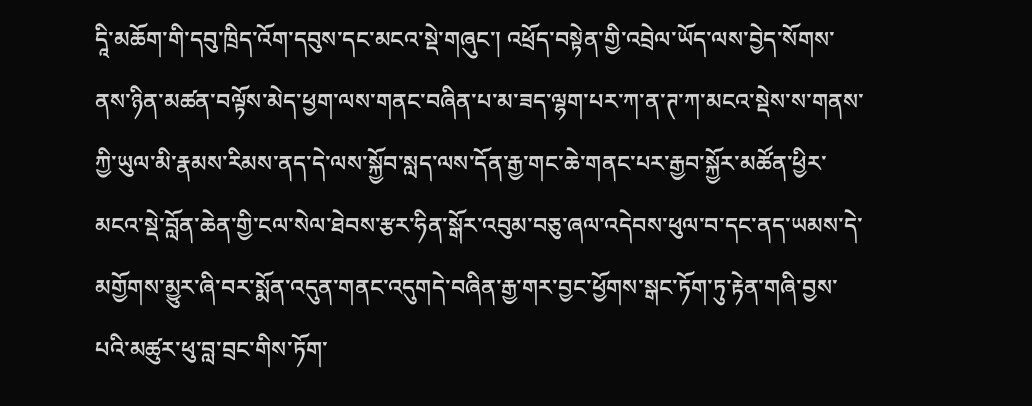དཱི་མཆོག་གི་དབུ་ཁྲིད་འོག་དབུས་དང་མངའ་སྡེ་གཞུང་། འཕྲོད་བསྟེན་གྱི་འབྲེལ་ཡོད་ལས་བྱེད་སོགས་ནས་ཉིན་མཚན་བལྟོས་མེད་ཕྱག་ལས་གནང་བཞིན་པ་མ་ཟད་ལྷག་པར་ཀ་ན་ཊ་ཀ་མངའ་སྡེས་ས་གནས་ཀྱི་ཡུལ་མི་རྣམས་རིམས་ནད་དེ་ལས་སྐྱོབ་སླད་ལས་དོན་རྒྱ་གང་ཆེ་གནང་པར་རྒྱབ་སྐྱོར་མཚོན་ཕྱིར་མངའ་སྡེ་བློན་ཆེན་གྱི་ངལ་སེལ་ཐེབས་རྩར་ཧིན་སྒོར་འབུམ་བཅུ་ཞལ་འདེབས་ཕུལ་བ་དང་ནད་ཡམས་དེ་མགྱོགས་མྱུར་ཞི་བར་སྨོན་འདུན་གནང་འདུགདེ་བཞིན་རྒྱ་གར་བྱང་ཕྱོགས་སྒང་ཏོག་ཏུ་རྟེན་གཞི་བྱས་པའི་མཚུར་ཕུ་བླ་བྲང་གིས་ཏོག་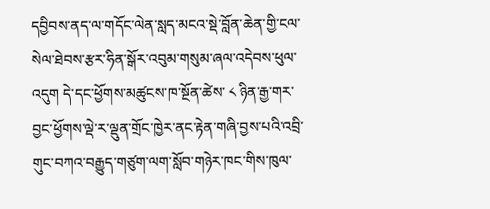དབྱིབས་ནད་ལ་གདོང་ལེན་སླད་མངའ་སྡེ་བློན་ཆེན་གྱི་ངལ་སེལ་ཐེབས་རྩར་ཧིན་སྒོར་འབུམ་གསུམ་ཞལ་འདེབས་ཕུལ་འདུག དེ་དང་ཕྱོགས་མཚུངས་ཁ་སྔོན་ཚེས་ ༨ ཉིན་རྒྱ་གར་བྱང་ཕྱོགས་ལྡེ་ར་ལྡུན་གྲོང་ཁྱེར་ནང་རྟེན་གཞི་བྱས་པའི་འབྲི་གུང་བཀའ་བརྒྱུད་གཙུག་ལག་སློབ་གཉེར་ཁང་གིས་ཁུལ་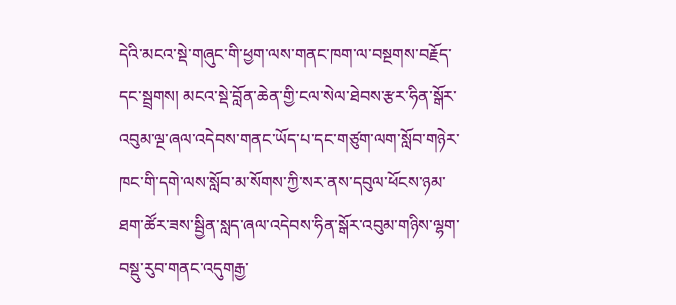དེའི་མངའ་སྡེ་གཞུང་གི་ཕྱག་ལས་གནང་ཁག་ལ་བསྔགས་བརྗོད་དང་སྦྲགས། མངའ་སྡེ་བློན་ཆེན་གྱི་ངལ་སེལ་ཐེབས་རྩར་ཧིན་སྒོར་འབུམ་ལྔ་ཞལ་འདེབས་གནང་ཡོད་པ་དང་གཙུག་ལག་སློབ་གཉེར་ཁང་གི་དགེ་ལས་སློབ་མ་སོགས་ཀྱི་སར་ནས་དབུལ་ཕོངས་ཉམ་ཐག་ཚོར་ཟས་སྦྱིན་སླད་ཞལ་འདེབས་ཧིན་སྒོར་འབུམ་གཉིས་ལྷག་བསྡུ་རུབ་གནང་འདུགརྒྱ་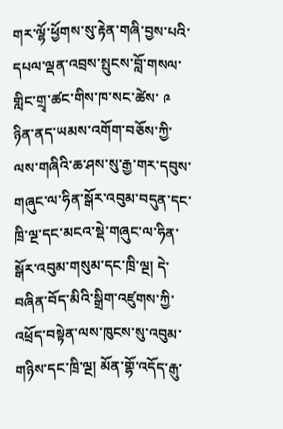གར་ལྷོ་ཕྱོགས་སུ་རྟེན་གཞི་བྱས་པའི་དཔལ་ལྡན་འབྲས་སྤུངས་བློ་གསལ་གླིང་གྲྭ་ཚང་གིས་ཁ་སང་ཚེས་ ༩ ཉིན་ནད་ཡམས་འགོག་བཅོས་ཀྱི་ལས་གཞིའི་ཆ་ཤས་སུ་རྒྱ་གར་དབུས་གཞུང་ལ་ཧིན་སྒོར་འབུམ་བདུན་དང་ཁྲི་ལྔ་དང་མངའ་སྡེ་གཞུང་ལ་ཧིན་སྒོར་འབུམ་གསུམ་དང་ཁྲི་ལྔ། དེ་བཞིན་བོད་མིའི་སྒྲིག་འཛུགས་ཀྱི་འཕྲོད་བསྟེན་ལས་ཁུངས་སུ་འབུམ་གཉིས་དང་ཁྲི་ལྔ། མོན་གྷོ་འདོད་རྒུ་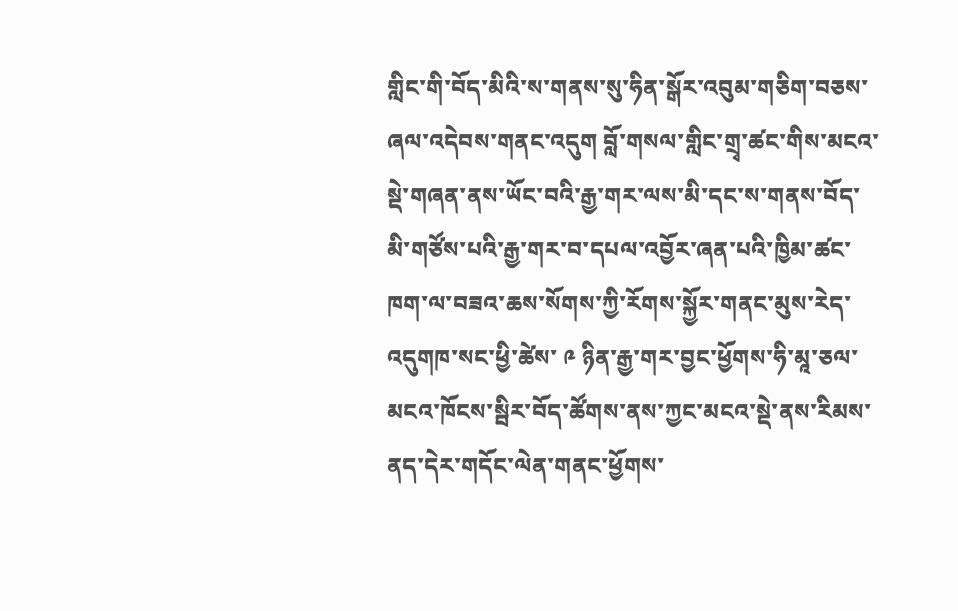གླིང་གི་བོད་མིའི་ས་གནས་སུ་ཧིན་སྒོར་འབུམ་གཅིག་བཅས་ཞལ་འདེབས་གནང་འདུག བློ་གསལ་གླིང་གྲྭ་ཚང་གིས་མངའ་སྡེ་གཞན་ནས་ཡོང་བའི་རྒྱ་གར་ལས་མི་དང་ས་གནས་བོད་མི་གཙོས་པའི་རྒྱ་གར་བ་དཔལ་འབྱོར་ཞན་པའི་ཁྱིམ་ཚང་ཁག་ལ་བཟའ་ཆས་སོགས་ཀྱི་རོགས་སྐྱོར་གནང་མུས་རེད་འདུགཁ་སང་ཕྱི་ཚེས་ ༩ ཉིན་རྒྱ་གར་བྱང་ཕྱོགས་ཧི་མཱ་ཅལ་མངའ་ཁོངས་སྦིར་བོད་ཚོགས་ནས་ཀྱང་མངའ་སྡེ་ནས་རིམས་ནད་དེར་གདོང་ལེན་གནང་ཕྱོགས་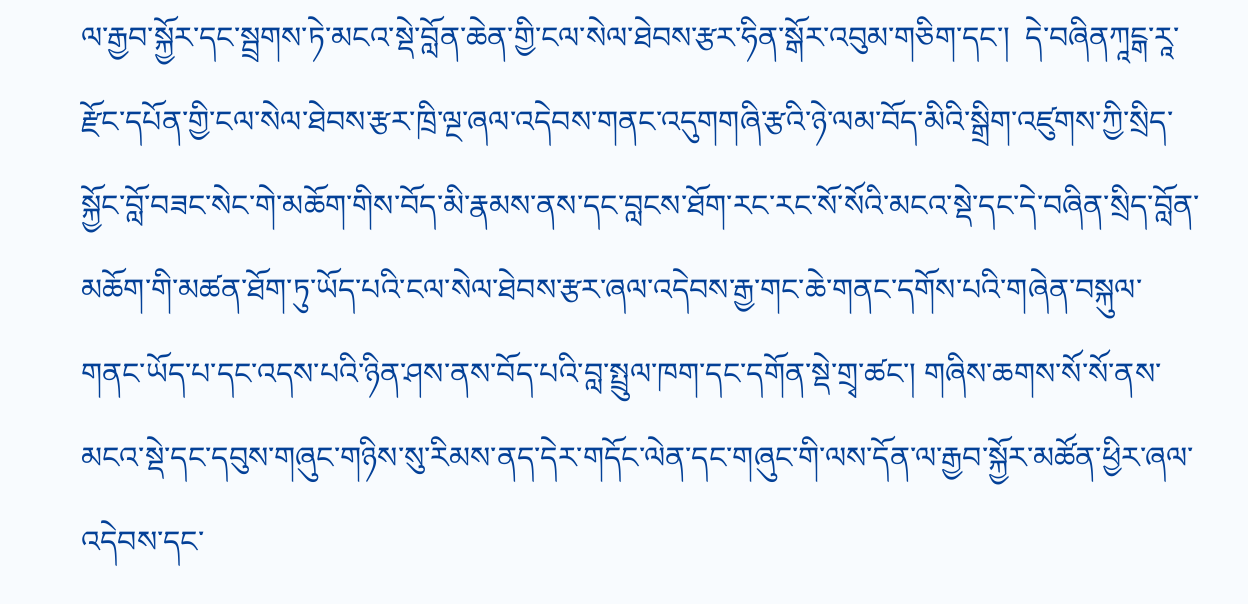ལ་རྒྱབ་སྐྱོར་དང་སྦྲགས་ཏེ་མངའ་སྡེ་བློན་ཆེན་གྱི་ངལ་སེལ་ཐེབས་རྩར་ཧིན་སྒོར་འབུམ་གཅིག་དང་།  དེ་བཞིནཀཱངྒ་རཱ་རྫོང་དཔོན་གྱི་ངལ་སེལ་ཐེབས་རྩར་ཁྲི་ལྔ་ཞལ་འདེབས་གནང་འདུགགཞི་རྩའི་ཉེ་ལམ་བོད་མིའི་སྒྲིག་འཛུགས་ཀྱི་སྲིད་སྐྱོང་བློ་བཟང་སེང་གེ་མཆོག་གིས་བོད་མི་རྣམས་ནས་དང་བླངས་ཐོག་རང་རང་སོ་སོའི་མངའ་སྡེ་དང་དེ་བཞིན་སྲིད་བློན་མཆོག་གི་མཚན་ཐོག་ཏུ་ཡོད་པའི་ངལ་སེལ་ཐེབས་རྩར་ཞལ་འདེབས་རྒྱ་གང་ཆེ་གནང་དགོས་པའི་གཞེན་བསྐུལ་གནང་ཡོད་པ་དང་འདས་པའི་ཉིན་ཤས་ནས་བོད་པའི་བླ་སྤྲུལ་ཁག་དང་དགོན་སྡེ་གྲྭ་ཚང་། གཞིས་ཆགས་སོ་སོ་ནས་མངའ་སྡེ་དང་དབུས་གཞུང་གཉིས་སུ་རིམས་ནད་དེར་གདོང་ལེན་དང་གཞུང་གི་ལས་དོན་ལ་རྒྱབ་སྐྱོར་མཚོན་ཕྱིར་ཞལ་འདེབས་དང་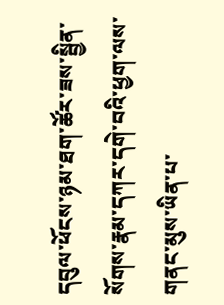དབུལ་ཕོངས་ཉམ་ཐག་ཚོར་ཟས་སྦྱིན་སོགས་རྣམ་དཀར་དགེ་བའི་ཕྱག་ལས་གནང་མུས་ཡིན་པ་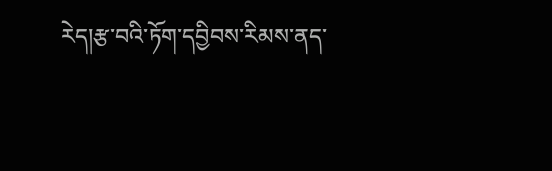རེད།རྩ་བའི་ཏོག་དབྱིབས་རིམས་ནད་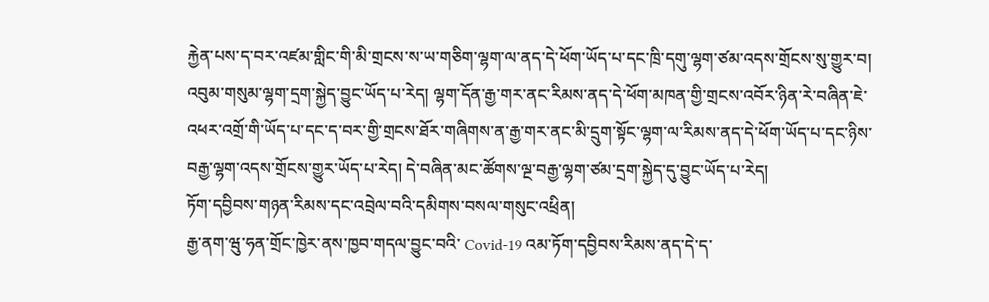རྐྱེན་པས་ད་བར་འཛམ་གླིང་གི་མི་གྲངས་ས་ཡ་གཅིག་ལྷག་ལ་ནད་དེ་ཕོག་ཡོད་པ་དང་ཁྲི་དགུ་ལྷག་ཙམ་འདས་གྲོངས་སུ་གྱུར་བ། འབུམ་གསུམ་ལྷག་དྲག་སྐྱེད་བྱུང་ཡོད་པ་རེད། ལྷག་དོན་རྒྱ་གར་ནང་རིམས་ནད་དེ་ཕོག་མཁན་གྱི་གྲངས་འབོར་ཉིན་རེ་བཞིན་ཇེ་འཕར་འགྲོ་གི་ཡོད་པ་དང་ད་བར་གྱི་གྲངས་ཐོར་གཞིགས་ན་རྒྱ་གར་ནང་མི་དྲུག་སྟོང་ལྷག་ལ་རིམས་ནད་དེ་ཕོག་ཡོད་པ་དང་ཉིས་བརྒྱ་ལྷག་འདས་གྲོངས་གྱུར་ཡོད་པ་རེད། དེ་བཞིན་མང་ཚོགས་ལྔ་བརྒྱ་ལྷག་ཙམ་དྲག་སྐྱེད་དུ་བྱུང་ཡོད་པ་རེད།
ཏོག་དབྱིབས་གཉན་རིམས་དང་འབྲེལ་བའི་དམིགས་བསལ་གསུང་འཕྲིན།
རྒྱ་ནག་ཝུ་ཧན་གྲོང་ཁྱེར་ནས་ཁྱབ་གདལ་བྱུང་བའི་ Covid-19 འམ་ཏོག་དབྱིབས་རིམས་ནད་དེ་ད་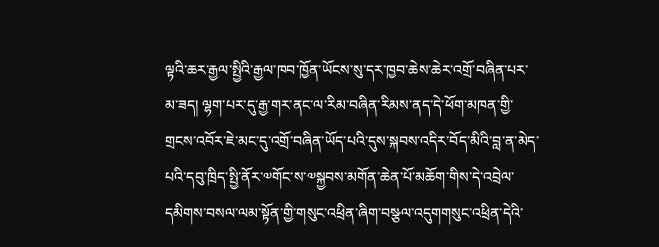ལྟའི་ཆར་རྒྱལ་སྤྱིའི་རྒྱལ་ཁབ་ཁྱོན་ཡོངས་སུ་དར་ཁྱབ་ཆེས་ཆེར་འགྲོ་བཞིན་པར་མ་ཟད། ལྷག་པར་དུ་རྒྱ་གར་ནང་ལ་རིམ་བཞིན་རིམས་ནད་དེ་ཕོག་མཁན་གྱི་གྲངས་འབོར་ཇེ་མང་དུ་འགྲོ་བཞིན་ཡོད་པའི་དུས་སྐབས་འདིར་བོད་མིའི་བླ་ན་མེད་པའི་དབུ་ཁྲིད་སྤྱི་ནོར་༧གོང་ས་༧སྐྱབས་མགོན་ཆེན་པོ་མཆོག་གིས་དེ་འབྲེལ་དམིགས་བསལ་ལམ་སྟོན་གྱི་གསུང་འཕྲིན་ཞིག་བསྩལ་འདུགགསུང་འཕྲིན་དེའི་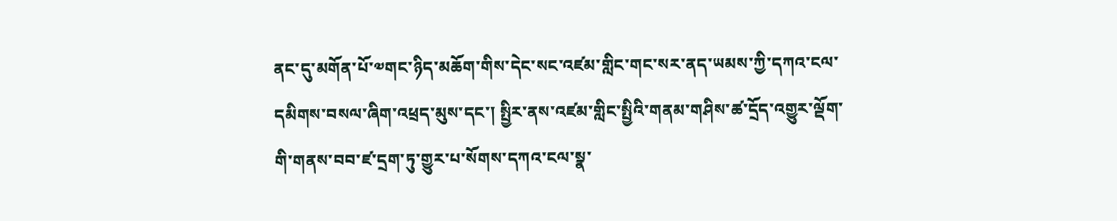ནང་དུ་མགོན་པོ་༧གང་ཉིད་མཆོག་གིས་དེང་སང་འཛམ་གླིང་གང་སར་ནད་ཡམས་ཀྱི་དཀའ་ངལ་དམིགས་བསལ་ཞིག་འཕྲད་མུས་དང་། སྤྱིར་ནས་འཛམ་གླིང་སྤྱིའི་གནམ་གཤིས་ཚ་དྲོད་འགྱུར་ལྡོག་གི་གནས་བབ་ཛ་དྲག་ཏུ་གྱུར་པ་སོགས་དཀའ་ངལ་སྣ་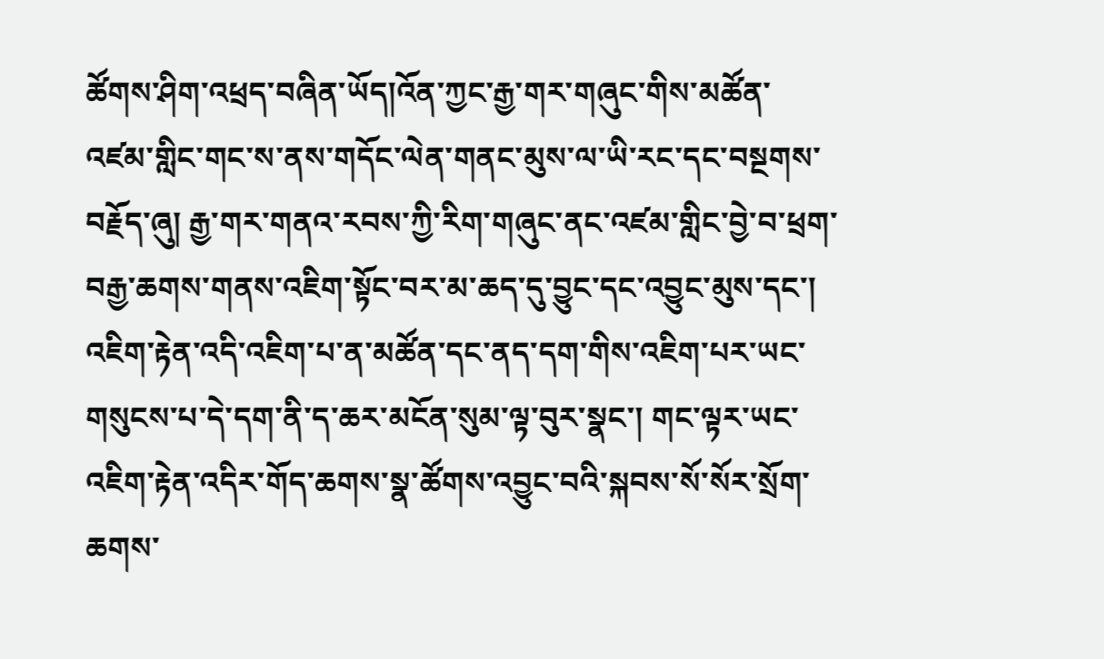ཚོགས་ཤིག་འཕྲད་བཞིན་ཡོད།འོན་ཀྱང་རྒྱ་གར་གཞུང་གིས་མཚོན་འཛམ་གླིང་གང་ས་ནས་གདོང་ལེན་གནང་མུས་ལ་ཡི་རང་དང་བསྔགས་བརྗོད་ཞུ། རྒྱ་གར་གནའ་རབས་ཀྱི་རིག་གཞུང་ནང་འཛམ་གླིང་བྱེ་བ་ཕྲག་བརྒྱ་ཆགས་གནས་འཇིག་སྟོང་བར་མ་ཆད་དུ་བྱུང་དང་འབྱུང་མུས་དང་། འཇིག་རྟེན་འདི་འཇིག་པ་ན་མཚོན་དང་ནད་དག་གིས་འཇིག་པར་ཡང་གསུངས་པ་དེ་དག་ནི་ད་ཆར་མངོན་སུམ་ལྟ་བུར་སྣང་། གང་ལྟར་ཡང་འཇིག་རྟེན་འདིར་གོད་ཆགས་སྣ་ཚོགས་འབྱུང་བའི་སྐབས་སོ་སོར་སྲོག་ཆགས་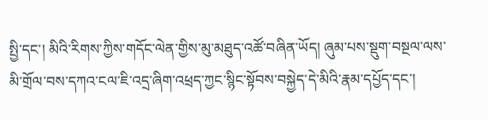སྤྱི་དང་། མིའི་རིགས་ཀྱིས་གདོང་ལེན་གྱིས་མུ་མཐུད་འཚོ་བཞིན་ཡོད། ཞུམ་པས་སྡུག་བསྔལ་ལས་མི་གྲོལ་བས་དཀའ་ངལ་ཇི་འདྲ་ཞིག་འཕྲད་ཀྱང་སྙིང་སྟོབས་བསྐྱེད་དེ་མིའི་རྣམ་དཔྱོད་དང་།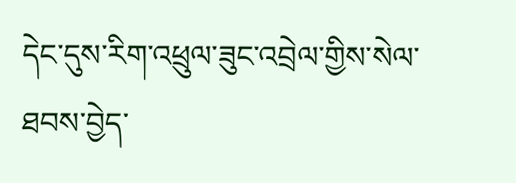དེང་དུས་རིག་འཕྲུལ་ཟུང་འབྲེལ་གྱིས་སེལ་ཐབས་བྱེད་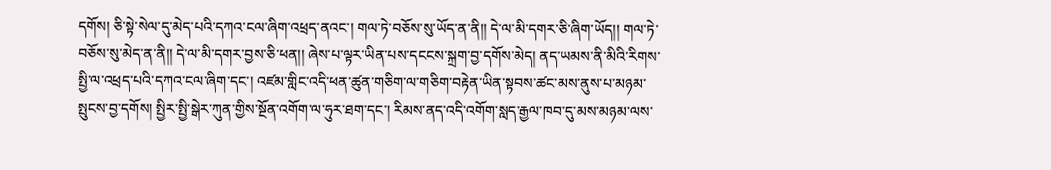དགོས། ཅི་སྟེ་སེལ་དུ་མེད་པའི་དཀའ་ངལ་ཞིག་འཕྲད་ནའང་། གལ་ཏེ་བཅོས་སུ་ཡོད་ན་ནི།། དེ་ལ་མི་དགར་ཅི་ཞིག་ཡོད།། གལ་ཏེ་བཅོས་སུ་མེད་ན་ནི།། དེ་ལ་མི་དགར་བྱས་ཅི་ཕན།། ཞེས་པ་ལྟར་ཡིན་པས་དངངས་སྐྲག་བྱ་དགོས་མེད། ནད་ཡམས་ནི་མིའི་རིགས་སྤྱི་ལ་འཕྲད་པའི་དཀའ་ངལ་ཞིག་དང་། འཛམ་གླིང་འདི་ཕན་ཚུན་གཅིག་ལ་གཅིག་བརྟེན་ཡིན་སྟབས་ཚང་མས་ནུས་པ་མཉམ་སྤུངས་བྱ་དགོས། སྤྱིར་སྤྱི་སྒེར་ཀུན་གྱིས་སྔོན་འགོག་ལ་ཧུར་ཐག་དང་། རིམས་ནད་འདི་འགོག་སླད་རྒྱལ་ཁབ་དུ་མས་མཉམ་ལས་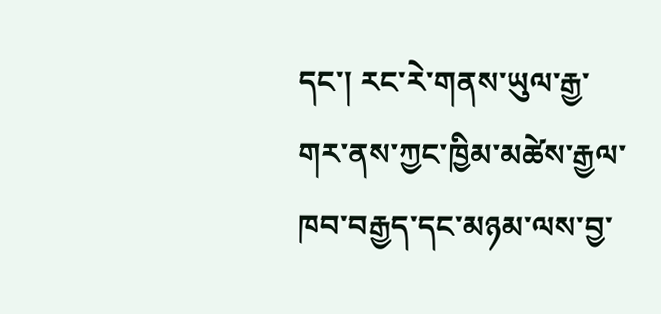དང་། རང་རེ་གནས་ཡུལ་རྒྱ་གར་ནས་ཀྱང་ཁྱིམ་མཚེས་རྒྱལ་ཁབ་བརྒྱད་དང་མཉམ་ལས་བྱ་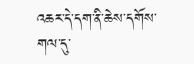འཆར་དེ་དག་ནི་ཆེས་དགོས་གལ་དུ་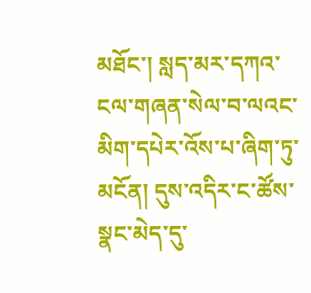མཐོང་། སླད་མར་དཀའ་ངལ་གཞན་སེལ་བ་ལའང་མིག་དཔེར་འོས་པ་ཞིག་ཏུ་མངོན། དུས་འདིར་ང་ཚོས་སྣང་མེད་དུ་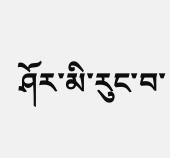ཤོར་མི་རུང་བ་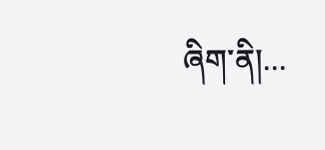ཞིག་ནི།...